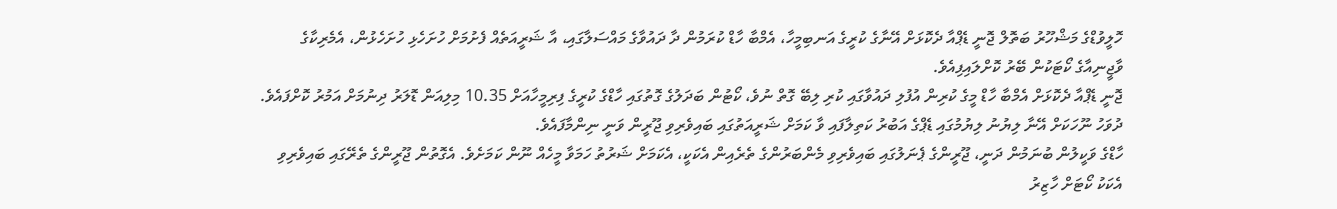ހޮލީވުޑްގެ މަޝްހޫރު ބަތޮލް ޖޮނީ ޑެޕްއާ ދެކޮޅަށް އޭނާގެ ކުރީގެ އަނބިމީހާ، އެމްބާ ހާޑް ކުރަމުން ދާ ދައުވާގެ މައްސަލާގައި، އާ ޝަރީއަތެއް ފެށުމަށް ހުށަހެޅި ހުށަހެޅުން، އެމެރިކާގެ ވާޖީނިއާގެ ކޯޓަކުން ބޭރު ކޮށްލައިފިއެވެ.
ޖޮނީ ޑެޕްއާ ދެކޮޅަށް އެމްބާ ހާޑް މީގެ ކުރިން އުފުލި ދައުވާގައި ކުރި ލިބޭ ގޮތް ނުވެ، ކޯޓުން ބަދަލުގެ ގޮތުގައި ހާޑްގެ ކުރީގެ ފިރިމީހާއަށް 10.35 މިލިއަން ޑޮލަރު ދިނުމަށް އަމުރު ކޮށްފައެވެ. ދުވަހު ނޫހަކަށް އޭނާ ލިޔުނު ލިޔުމުގައި ޑެޕްގެ އަބުރު ކަތިލާފައި ވާ ކަމަށް ޝަރީއަތުގައި ބައިވެރިވި ޖޫރީން ވަނީ ނިންމާފައެވެ.
ހާޑްގެ ވަކީލުން ބުނަމުން ދަނީ، ޖޫރީންގެ ޕެނަލުގައި ބައިވެރިވި މެންބަރުންގެ ތެރެއިން އެކަކީ، އެކަމަށް ޝަރުތު ހަމަވާ މީހެއް ނޫން ކަމަށެވެ. އެގޮތުން ޖޫރީންގެ ތެރޭގައި ބައިވެރިވި އެކަކު ކޯޓަށް ހާޒިރު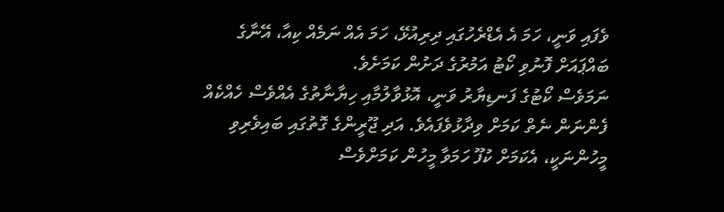ވެފައި ވަނީ، ހަމަ އެ އެޑްރެހުގައި ދިރިއުޅޭ، ހަމަ އެއް ނަމެއް ކިއާ، އޭނާގެ ބައްޕައަށް ފޮނުވި ކޯޓު އަމުރުގެ ދަށުން ކަމަށެވެ.
ނަމަވެސް ކޯޓުގެ ފަނޑިޔާރު ވަނީ، އޮޅުވާލުމާއި ހިޔާނާތުގެ އެއްވެސް ހެއްކެއް ފެންނަން ނެތް ކަމަށް ވިދާޅުވެފައެވެ. އަދި ޖޫރީންގެ ގޮތުގައި ބައިވެރިވި މީހުންނަކީ، އެކަމަށް ކުފޫ ހަމަވާ މީހުން ކަމަށްވެސް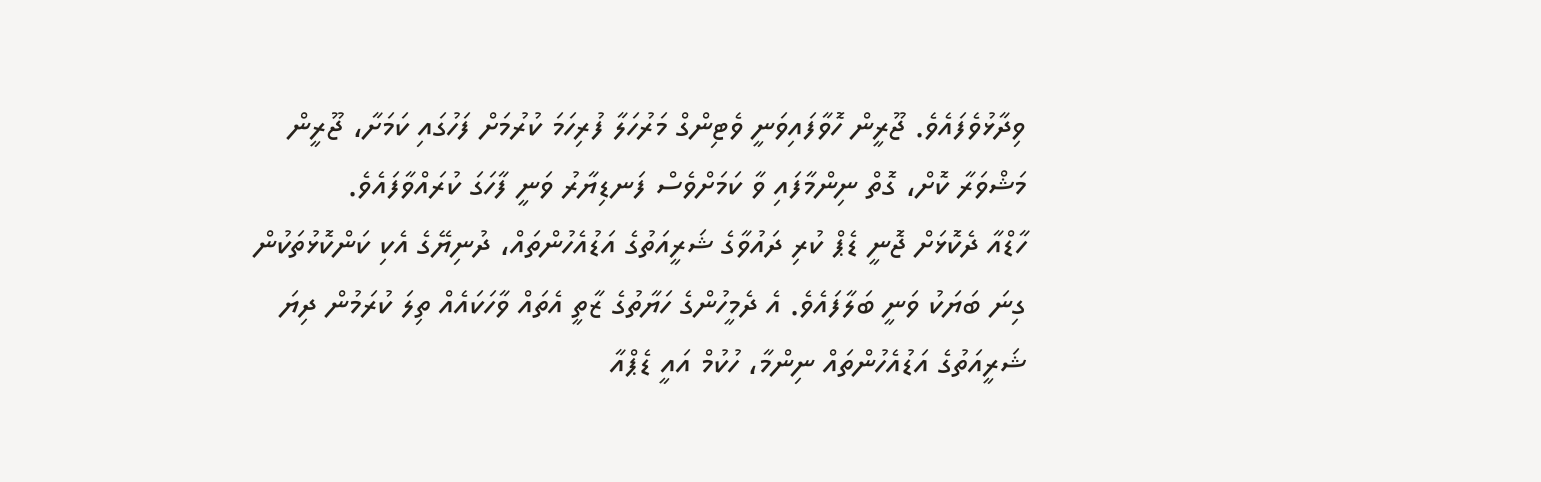ވިދާޅުވެފައެވެ. ޖޫރީން ހޮވާފައިވަނީ ވެޓިންގް މަރުހަލާ ފުރިހަމަ ކުރުމަށް ފަހުގައި ކަމަށާ، ޖޫރީން މަޝްވަރާ ކޮށް، ގޮތް ނިންމާފައި ވާ ކަމަށްވެސް ފަނޑިޔާރު ވަނީ ފާހަގަ ކުރައްވާފައެވެ.
ހާޑްއާ ދެކޮޅަށް ޖޮނީ ޑެޕް ކުރި ދައުވާގެ ޝަރީއަތުގެ އަޑުއެހުންތައް، ދުނިޔޭގެ އެކި ކަންކޮޅުތަކުން ގިނަ ބަޔަކު ވަނީ ބަލާފައެވެ. އެ ދެމީހުންގެ ހަޔާތުގެ ޒާތީ އެތައް ވާހަކައެއް ތިލަ ކުރަމުން ދިޔަ ޝަރީއަތުގެ އަޑުއެހުންތައް ނިންމާ، ހުކުމް އައީ ޑެޕްއާ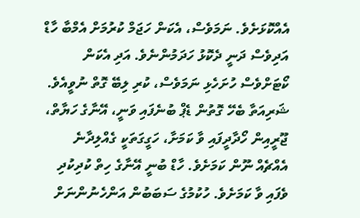އެއްކޮޅަށެވެ. ނަމަވެސް، އެކަން ހަޖަމް ކުރުމަށް އެމްބާ ހާޑް އަދިވެސް ދަނީ ދެކޮޅު ހަދަމުންނެވެ. އަދި އެކަން ކޯޓަށްވެސް ހުށަހެޅި ނަމަވެސް، ކުރި ލިބޭ ގޮތް ނުވީއެވެ.
ޝަރިއަތާ ބެހޭ ގޮތުން ޑެޕް ބުނެފައި ވަނީ، އޭނާގެ ހަޔާތް، ޖޫރީއިން ހޯދާދީފައި ވާ ކަމަށާ، ހަގީގަތަކީ ގެއްލިދާނެ އެއްޗެއް ނޫން ކަމަށެވެ. ހާޑް ބުނީ އޭނާގެ ހިތް ކުދިކުދި ވެފައި ވާ ކަމަށެވެ. ހުކުމުގެ ސަބަބުން އަންހެނުންނަށް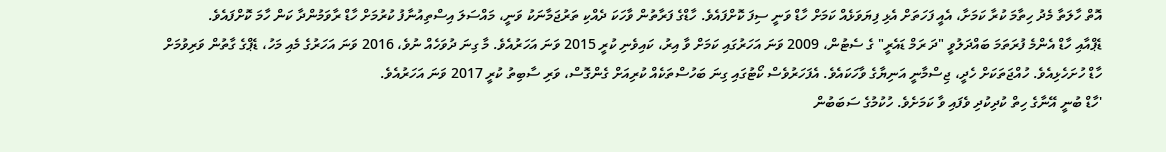އޮތް ހާލަތާ މެދު ހިތާމަ ކުރާ ކަމަށާ، އެއީ ފަހަތަށް އެޅި ފިޔަވަޅެއް ކަމަށް ހާޑް ވަނީ ސިފަ ކޮށްފައެވެ. ހާޑްގެ ފަރާތުން ވާހަކަ ދެއްކި ތަރުޖަމާނަކު ވަނީ، މައްސަލަ އިސްތިއުނާފު ކުރުމަށް ހާޑް ރާވަމުންދާ ކަން ހާމަ ކޮށްފައެވެ.
ޑެޕްއާއި ހާޑް އެންމެ ފުރަތަމަ ބައްދަލުވީ "ދަ ރަމް ޑައެރީ" ގެ ސެޓުން، 2009 ވަނަ އަހަރުގައި ކަމަށް ވާ އިރު، ކައިވެނި ކުރީ 2015 ވަނަ އަހަރުއެވެ. މާ ގިނަ ދުވަހެއް ނުވެ، 2016 ވަނަ އަހަރުގެ މެއި މަހު، ޑެޕްގެ ގާތުން ވަރިވުމަށް ހާޑް ހުށަހެޅިއެވެ. ހުއްޖަތަކަށް ހެދީ، ޖިސްމާނީ އަނިޔާގެ ވާހަކައެވެ. އެފަހަރުވެސް ކޯޓުގައި ގިނަ ބަހުސްތަކެއް ކުރިއަށް ގެންގޮސް، ވަރި ސާބިތު ކުރީ 2017 ވަނަ އަހަރުއެވެ.
'ހާޑް ބުނީ އޭނާގެ ހިތް ކުދިކުދި ވެފައި ވާ ކަމަށެވެ. ހުކުމުގެ ސަބަބުން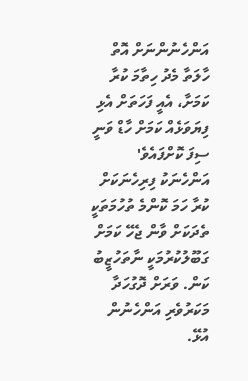އަންހެނުންނަށް އޮތް ހާލަތާ މެދު ހިތާމަ ކުރާ ކަމަށާ، އެއީ ފަހަތަށް އެޅި ފިޔަވަޅެއް ކަމަށް ހާޑް ވަނީ ސިފަ ކޮށްފައެވެ' އަންހެނަކު ފިރިހެނަކަށް ކުރާ ހަމަ ކޮންމެ ތުހުމަތަކީ ތެދަކަށް ވާން ޖެހޭ ކަމަށް ގަބޫލުކުރުމަކީ ނާތަހުޒީބު ކަން. ވަރަށް ދޮގުހަދާ މަކަރުވެރި އަންހެނުން އުޅޭ.